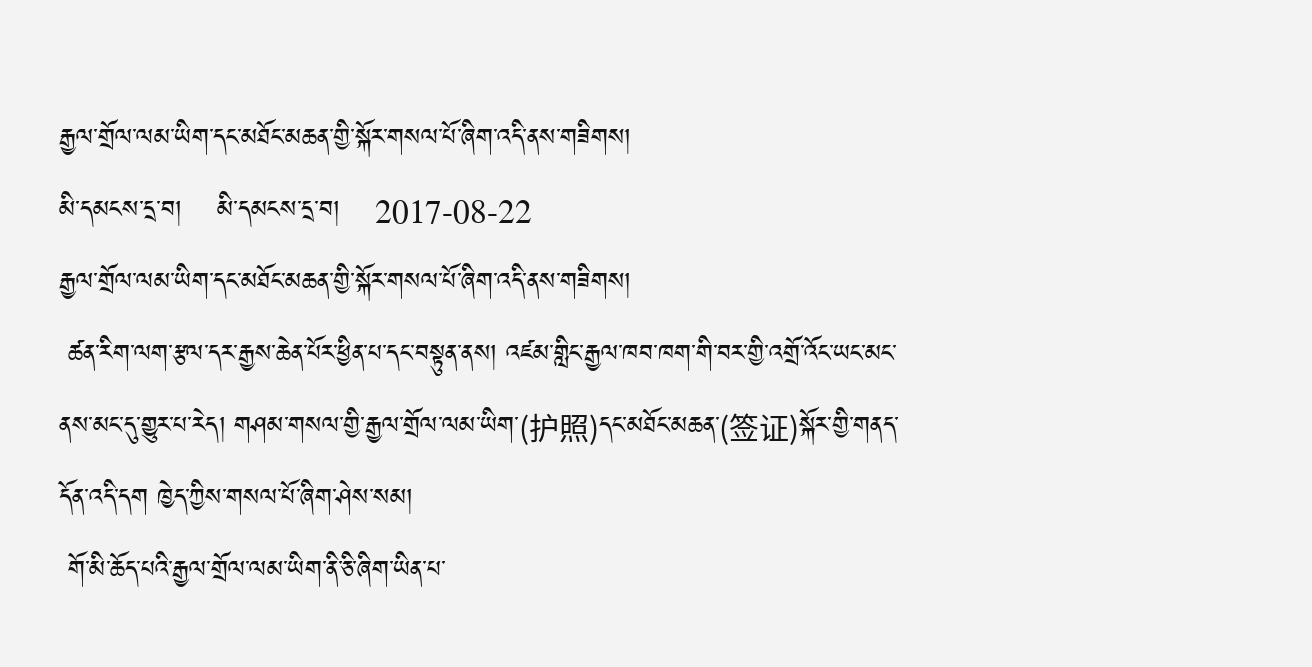རྒྱལ་གྲོལ་ལམ་ཡིག་དང་མཐོང་མཆན་གྱི་སྐོར་གསལ་པོ་ཞིག་འདི་ནས་གཟིགས།
མི་དམངས་དྲ་བ།    མི་དམངས་དྲ་བ།    2017-08-22
རྒྱལ་གྲོལ་ལམ་ཡིག་དང་མཐོང་མཆན་གྱི་སྐོར་གསལ་པོ་ཞིག་འདི་ནས་གཟིགས།
 ཚན་རིག་ལག་རྩལ་དར་རྒྱས་ཆེན་པོར་ཕྱིན་པ་དང་བསྟུན་ནས། འཛམ་གླིང་རྒྱལ་ཁབ་ཁག་གི་བར་གྱི་འགྲོ་འོང་ཡང་མང་ནས་མང་དུ་གྱུར་པ་རེད། གཤམ་གསལ་གྱི་རྒྱལ་གྲོལ་ལམ་ཡིག་(护照)དང་མཐོང་མཆན་(签证)སྐོར་གྱི་གནད་དོན་འདི་དག ཁྱེད་ཀྱིས་གསལ་པོ་ཞིག་ཤེས་སམ།
 གོ་མི་ཆོད་པའི་རྒྱལ་གྲོལ་ལམ་ཡིག་ནི་ཅི་ཞིག་ཡིན་པ་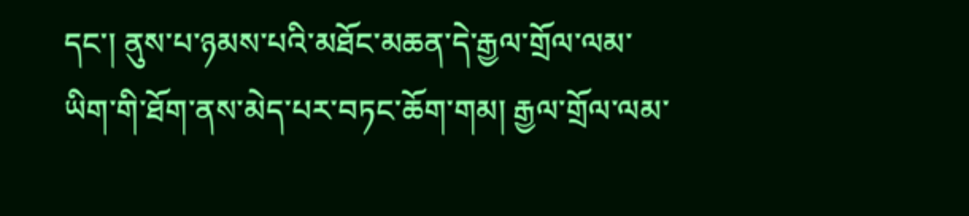དང་། ནུས་པ་ཉམས་པའི་མཐོང་མཆན་དེ་རྒྱལ་གྲོལ་ལམ་ཡིག་གི་ཐོག་ནས་མེད་པར་བཏང་ཆོག་གམ། རྒྱལ་གྲོལ་ལམ་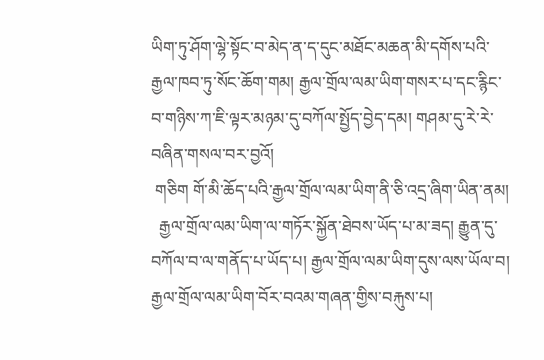ཡིག་ཏུ་ཤོག་ལྷེ་སྟོང་བ་མེད་ན་ད་དུང་མཐོང་མཆན་མི་དགོས་པའི་རྒྱལ་ཁབ་ཏུ་སོང་ཆོག་གམ། རྒྱལ་གྲོལ་ལམ་ཡིག་གསར་པ་དང་རྙིང་བ་གཉིས་ཀ་ཇི་ལྟར་མཉམ་དུ་བཀོལ་སྤྱོད་བྱེད་དམ། གཤམ་དུ་རེ་རེ་བཞིན་གསལ་བར་བྱའོ།
 གཅིག གོ་མི་ཆོད་པའི་རྒྱལ་གྲོལ་ལམ་ཡིག་ནི་ཅི་འདྲ་ཞིག་ཡིན་ནམ།
  རྒྱལ་གྲོལ་ལམ་ཡིག་ལ་གཏོར་སྐྱོན་ཐེབས་ཡོད་པ་མ་ཟད། རྒྱུན་དུ་བཀོལ་བ་ལ་གནོད་པ་ཡོད་པ། རྒྱལ་གྲོལ་ལམ་ཡིག་དུས་ལས་ཡོལ་བ། རྒྱལ་གྲོལ་ལམ་ཡིག་བོར་བའམ་གཞན་གྱིས་བརྐུས་པ།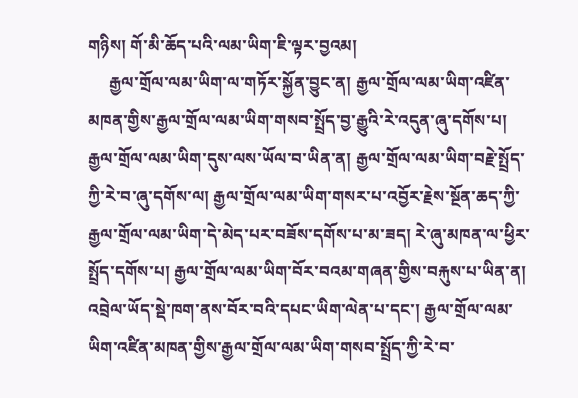གཉིས། གོ་མི་ཆོད་པའི་ལམ་ཡིག་ཇི་ལྟར་བྱའམ།
     རྒྱལ་གྲོལ་ལམ་ཡིག་ལ་གཏོར་སྐྱོན་བྱུང་ན། རྒྱལ་གྲོལ་ལམ་ཡིག་འཛིན་མཁན་གྱིས་རྒྱལ་གྲོལ་ལམ་ཡིག་གསབ་སྤྲོད་བྱ་རྒྱུའི་རེ་འདུན་ཞུ་དགོས་པ། རྒྱལ་གྲོལ་ལམ་ཡིག་དུས་ལས་ཡོལ་བ་ཡིན་ན། རྒྱལ་གྲོལ་ལམ་ཡིག་བརྗེ་སྤྲོད་ཀྱི་རེ་བ་ཞུ་དགོས་ལ། རྒྱལ་གྲོལ་ལམ་ཡིག་གསར་པ་འབྱོར་རྗེས་སྔོན་ཆད་ཀྱི་རྒྱལ་གྲོལ་ལམ་ཡིག་དེ་མེད་པར་བཟོས་དགོས་པ་མ་ཟད། རེ་ཞུ་མཁན་ལ་ཕྱིར་སྤྲོད་དགོས་པ། རྒྱལ་གྲོལ་ལམ་ཡིག་བོར་བའམ་གཞན་གྱིས་བརྐུས་པ་ཡིན་ན། འབྲེལ་ཡོད་སྡེ་ཁག་ནས་བོར་བའི་དཔང་ཡིག་ལེན་པ་དང་། རྒྱལ་གྲོལ་ལམ་ཡིག་འཛིན་མཁན་གྱིས་རྒྱལ་གྲོལ་ལམ་ཡིག་གསབ་སྤྲོད་ཀྱི་རེ་བ་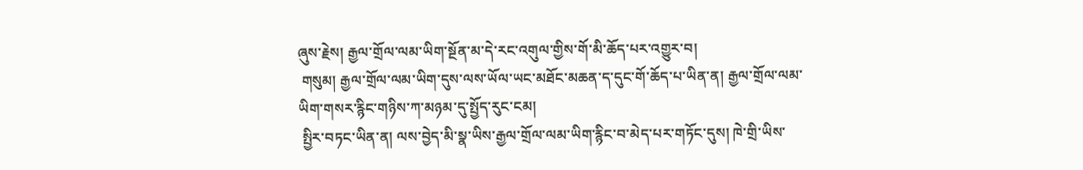ཞུས་རྗེས། རྒྱལ་གྲོལ་ལམ་ཡིག་སྔོན་མ་དེ་རང་འགུལ་གྱིས་གོ་མི་ཆོད་པར་འགྱུར་བ།
 གསུམ། རྒྱལ་གྲོལ་ལམ་ཡིག་དུས་ལས་ཡོལ་ཡང་མཐོང་མཆན་ད་དུང་གོ་ཆོད་པ་ཡིན་ན། རྒྱལ་གྲོལ་ལམ་ཡིག་གསར་རྙིང་གཉིས་ཀ་མཉམ་དུ་སྤྱོད་རུང་ངམ།
 སྤྱིར་བཏང་ཡིན་ན། ལས་བྱེད་མི་སྣ་ཡིས་རྒྱལ་གྲོལ་ལམ་ཡིག་རྙིང་བ་མེད་པར་གཏོང་དུས། ཁེ་གྲི་ཡིས་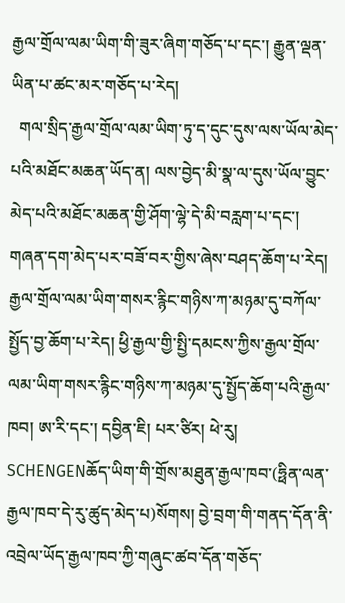རྒྱལ་གྲོལ་ལམ་ཡིག་གི་ཟུར་ཞིག་གཅོད་པ་དང་། རྒྱུན་ལྡན་ཡིན་པ་ཚང་མར་གཅོད་པ་རེད།
  གལ་སྲིད་རྒྱལ་གྲོལ་ལམ་ཡིག་ཏུ་ད་དུང་དུས་ལས་ཡོལ་མེད་པའི་མཐོང་མཆན་ཡོད་ན། ལས་བྱེད་མི་སྣ་ལ་དུས་ཡོལ་བྱུང་མེད་པའི་མཐོང་མཆན་གྱི་ཤོག་ལྷེ་དེ་མི་བརླག་པ་དང་། གཞན་དག་མེད་པར་བཟོ་བར་གྱིས་ཞེས་བཤད་ཆོག་པ་རེད། རྒྱལ་གྲོལ་ལམ་ཡིག་གསར་རྙིང་གཉིས་ཀ་མཉམ་དུ་བཀོལ་སྤྱོད་བྱ་ཆོག་པ་རེད། ཕྱི་རྒྱལ་གྱི་སྤྱི་དམངས་ཀྱིས་རྒྱལ་གྲོལ་ལམ་ཡིག་གསར་རྙིང་གཉིས་ཀ་མཉམ་དུ་སྤྱོད་ཆོག་པའི་རྒྱལ་ཁབ། ཨ་རི་དང་། དབྱིན་ཇི། པར་ཙིར། ཕེ་རུ། SCHENGENཆོད་ཡིག་གི་གྲོས་མཐུན་རྒྱལ་ཁབ་(ཧྥིན་ལན་རྒྱལ་ཁབ་དེ་རུ་ཚུད་མེད་པ)སོགས། བྱེ་བྲག་གི་གནད་དོན་ནི་འབྲེལ་ཡོད་རྒྱལ་ཁབ་ཀྱི་གཞུང་ཚབ་དོན་གཅོད་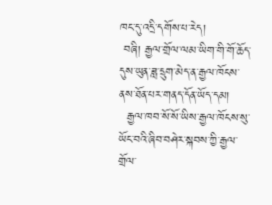ཁང་དུ་འདྲི་དགོས་པ་རེད།
 བཞི། རྒྱལ་གྲོལ་ལམ་ཡིག་གི་གོ་ཆོད་དུས་ཡུན་ཟླ་དྲུག་མེད་ན་རྒྱལ་ཁོངས་ནས་ཐོན་པར་གནད་དོན་ཡོད་དམ།
  རྒྱལ་ཁབ་སོ་སོ་ཡིས་རྒྱལ་ཁོངས་སུ་ཡོང་བའི་ཞིབ་བཤེར་སྐབས་ཀྱི་རྒྱལ་གྲོལ་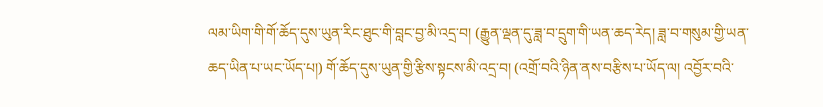ལམ་ཡིག་གི་གོ་ཆོད་དུས་ཡུན་རིང་ཐུང་གི་བླང་བྱ་མི་འདྲ་བ། (རྒྱུན་ལྡན་དུ་ཟླ་བ་དྲུག་གི་ཡན་ཆད་རེད། ཟླ་བ་གསུམ་གྱི་ཡན་ཆད་ཡིན་པ་ཡང་ཡོད་པ།) གོ་ཆོད་དུས་ཡུན་གྱི་རྩིས་སྟངས་མི་འདྲ་བ། (འགྲོ་བའི་ཉིན་ནས་བརྩིས་པ་ཡོད་ལ། འབྱོར་བའི་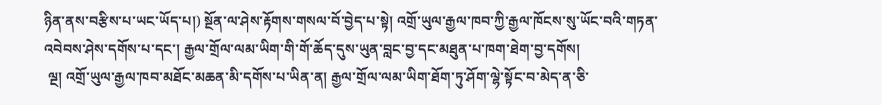ཉིན་ནས་བརྩིས་པ་ཡང་ཡོད་པ།) སྔོན་ལ་ཤེས་རྟོགས་གསལ་བོ་བྱེད་པ་སྟེ། འགྲོ་ཡུལ་རྒྱལ་ཁབ་ཀྱི་རྒྱལ་ཁོངས་སུ་ཡོང་བའི་གཏན་འབེབས་ཤེས་དགོས་པ་དང་། རྒྱལ་གྲོལ་ལམ་ཡིག་གི་གོ་ཆོད་དུས་ཡུན་བླང་བྱ་དང་མཐུན་པ་ཁག་ཐེག་བྱ་དགོས།
 ལྔ། འགྲོ་ཡུལ་རྒྱལ་ཁབ་མཐོང་མཆན་མི་དགོས་པ་ཡིན་ན། རྒྱལ་གྲོལ་ལམ་ཡིག་ཐོག་ཏུ་ཤོག་ལྷེ་སྟོང་བ་མེད་ན་ཅི་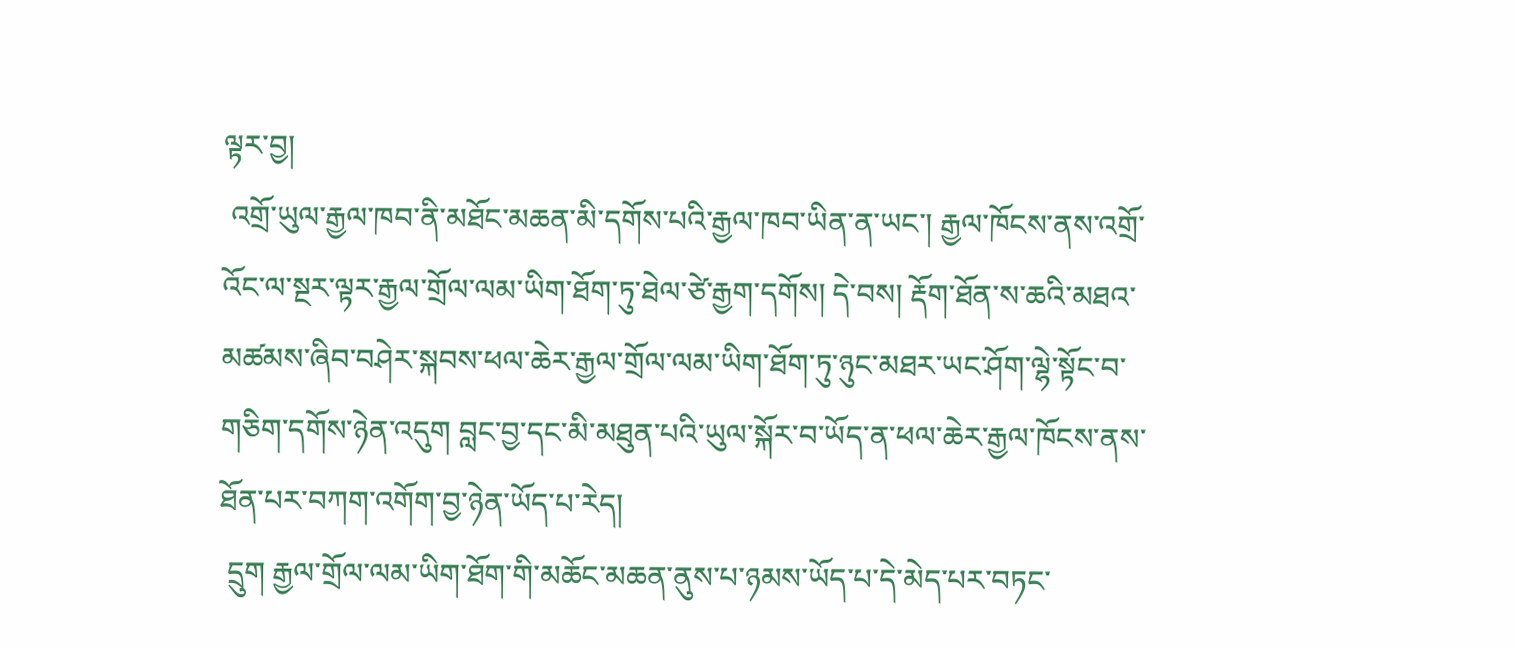ལྟར་བྱ།
 འགྲོ་ཡུལ་རྒྱལ་ཁབ་ནི་མཐོང་མཆན་མི་དགོས་པའི་རྒྱལ་ཁབ་ཡིན་ན་ཡང་། རྒྱལ་ཁོངས་ནས་འགྲོ་འོང་ལ་སྔར་ལྟར་རྒྱལ་གྲོལ་ལམ་ཡིག་ཐོག་ཏུ་ཐེལ་ཙེ་རྒྱག་དགོས། དེ་བས། རྡོག་ཐོན་ས་ཆའི་མཐའ་མཚམས་ཞིབ་བཤེར་སྐབས་ཕལ་ཆེར་རྒྱལ་གྲོལ་ལམ་ཡིག་ཐོག་ཏུ་ཉུང་མཐར་ཡང་ཤོག་ལྷེ་སྟོང་བ་གཅིག་དགོས་ཉེན་འདུག བླང་བྱ་དང་མི་མཐུན་པའི་ཡུལ་སྐོར་བ་ཡོད་ན་ཕལ་ཆེར་རྒྱལ་ཁོངས་ནས་ཐོན་པར་བཀག་འགོག་བྱ་ཉེན་ཡོད་པ་རེད།
 དྲུག རྒྱལ་གྲོལ་ལམ་ཡིག་ཐོག་གི་མཆོང་མཆན་ནུས་པ་ཉམས་ཡོད་པ་དེ་མེད་པར་བཏང་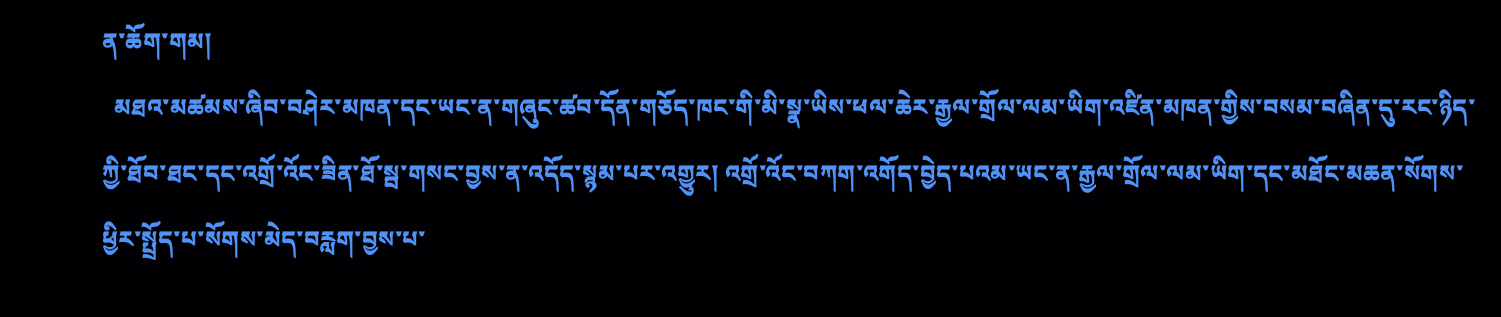ན་ཆོག་གམ།
  མཐའ་མཚམས་ཞིབ་བཤེར་མཁན་དང་ཡང་ན་གཞུང་ཚབ་དོན་གཅོད་ཁང་གི་མི་སྣ་ཡིས་ཕལ་ཆེར་རྒྱལ་གྲོལ་ལམ་ཡིག་འཛིན་མཁན་གྱིས་བསམ་བཞིན་དུ་རང་ཉིད་ཀྱི་ཐོབ་ཐང་དང་འགྲོ་འོང་ཟིན་ཐོ་སྦ་གསང་བྱས་ན་འདོད་སྙམ་པར་འགྱུར། འགྲོ་འོང་བཀག་འགོད་བྱེད་པའམ་ཡང་ན་རྒྱལ་གྲོལ་ལམ་ཡིག་དང་མཐོང་མཆན་སོགས་ཕྱིར་སྤྲོད་པ་སོགས་མེད་བརླག་བྱས་པ་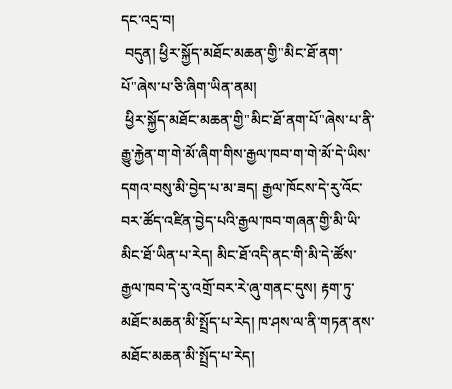དང་འདྲ་བ།
 བདུན། ཕྱིར་སྐྱོད་མཐོང་མཆན་གྱི"མིང་ཐོ་ནག་པོ"ཞེས་པ་ཅི་ཞིག་ཡིན་ནམ།
 ཕྱིར་སྐྱོད་མཐོང་མཆན་གྱི"མིང་ཐོ་ནག་པོ"ཞེས་པ་ནི་རྒྱུ་རྐྱེན་ག་གེ་མོ་ཞིག་གིས་རྒྱལ་ཁབ་ག་གེ་མོ་དེ་ཡིས་དགའ་བསུ་མི་བྱེད་པ་མ་ཟད། རྒྱལ་ཁོངས་དེ་རུ་འོང་བར་ཚོད་འཛིན་བྱེད་པའི་རྒྱལ་ཁབ་གཞན་གྱི་མི་ཡི་མིང་ཐོ་ཡིན་པ་རེད། མིང་ཐོ་འདི་ནང་གི་མི་དེ་ཚོས་རྒྱལ་ཁབ་དེ་རུ་འགྲོ་བར་རེ་ཞུ་གནང་དུས། རྟག་ཏུ་མཐོང་མཆན་མི་སྤྲོད་པ་རེད། ཁ་ཤས་ལ་ནི་གཏན་ནས་མཐོང་མཆན་མི་སྤྲོད་པ་རེད།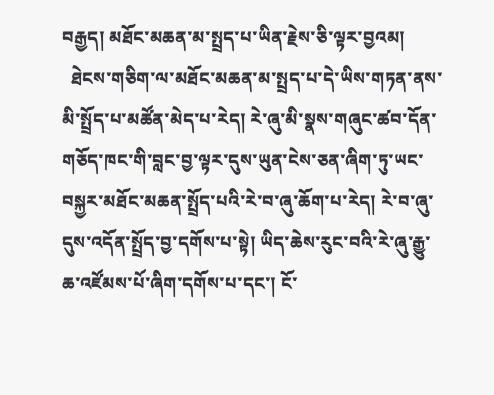བརྒྱད། མཐོང་མཆན་མ་སྤྲད་པ་ཡིན་རྗེས་ཅི་ལྟར་བྱའམ།
  ཐེངས་གཅིག་ལ་མཐོང་མཆན་མ་སྤྲད་པ་དེ་ཡིས་གཏན་ནས་མི་སྤྲོད་པ་མཚོན་མེད་པ་རེད། རེ་ཞུ་མི་སྣས་གཞུང་ཚབ་དོན་གཅོད་ཁང་གི་བླང་བྱ་ལྟར་དུས་ཡུན་ངེས་ཅན་ཞིག་ཏུ་ཡང་བསྐྱར་མཐོང་མཆན་སྤྲོད་པའི་རེ་བ་ཞུ་ཆོག་པ་རེད། རེ་བ་ཞུ་དུས་འདོན་སྤྲོད་བྱ་དགོས་པ་སྟེ། ཡིད་ཆེས་རུང་བའི་རེ་ཞུ་རྒྱུ་ཆ་འཛོམས་པོ་ཞིག་དགོས་པ་དང་། ངོ་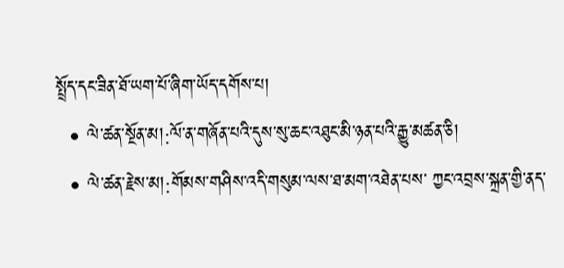སྤྲོད་དང་ཟིན་ཐོ་ཡག་པོ་ཞིག་ཡོད་དགོས་པ།
  • ལེ་ཚན་སྔོན་མ།:ལོ་ན་གཞོན་པའི་དུས་སུ་ཆང་འཐུང་མི་ཉན་པའི་རྒྱུ་མཚན་ཅི།
  • ལེ་ཚན་རྗེས་མ།:གོམས་གཤིས་འདི་གསུམ་ལས་ཐ་མག་འཐེན་པས་ ཀྱང་འབྲས་སྐྲན་གྱི་ནད་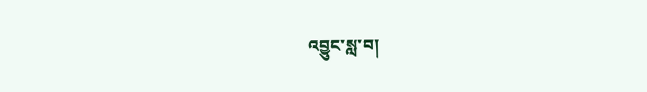འབྱུང་སླ་བ།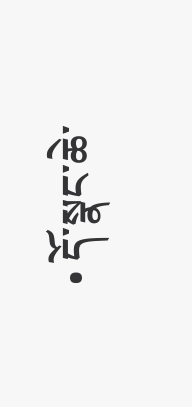• དོ་སྣང་ཆེ་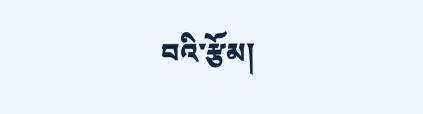བའི་རྩོམ།